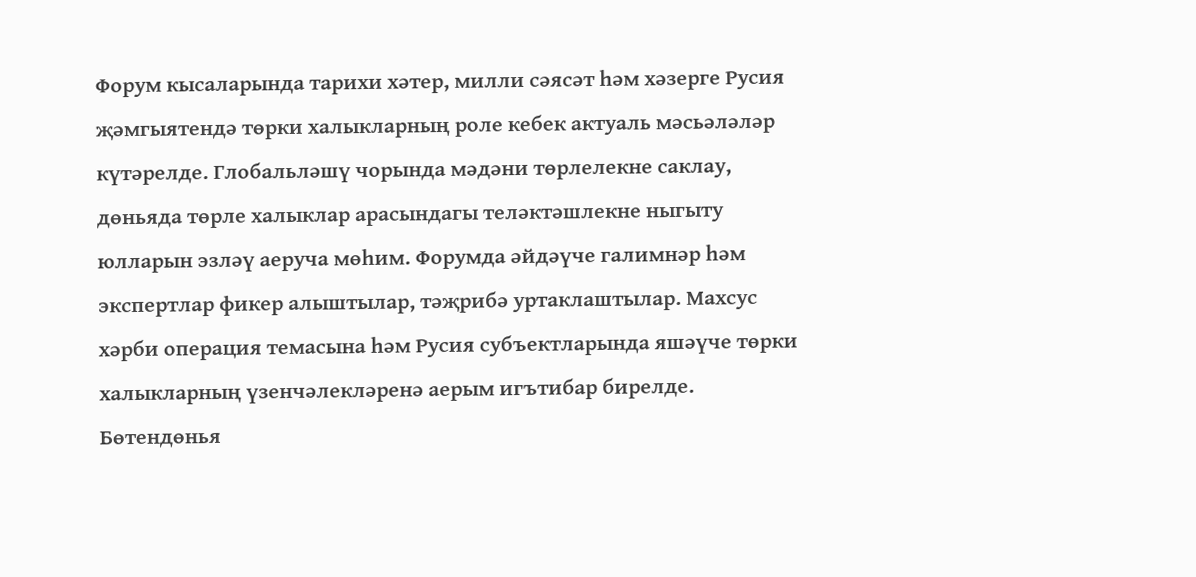Форум кысаларында тарихи хәтер, милли сәясәт һәм хәзерге Русия җәмгыятендә төрки халыкларның роле кебек актуаль мәсьәләләр күтәрелде. Глобальләшү чорында мәдәни төрлелекне саклау, дөньяда төрле халыклар арасындагы теләктәшлекне ныгыту юлларын эзләү аеруча мөһим. Форумда әйдәүче галимнәр һәм экспертлар фикер алыштылар, тәҗрибә уртаклаштылар. Махсус хәрби операция темасына һәм Русия субъектларында яшәүче төрки халыкларның үзенчәлекләренә аерым игътибар бирелде.
Бөтендөнья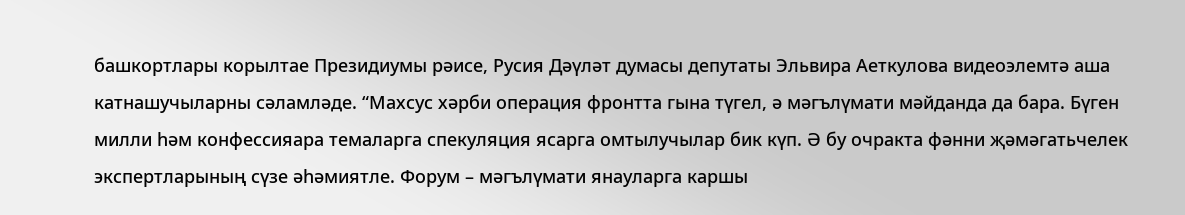башкортлары корылтае Президиумы рәисе, Русия Дәүләт думасы депутаты Эльвира Аеткулова видеоэлемтә аша катнашучыларны сәламләде. “Махсус хәрби операция фронтта гына түгел, ә мәгълүмати мәйданда да бара. Бүген милли һәм конфессияара темаларга спекуляция ясарга омтылучылар бик күп. Ә бу очракта фәнни җәмәгатьчелек экспертларының сүзе әһәмиятле. Форум – мәгълүмати янауларга каршы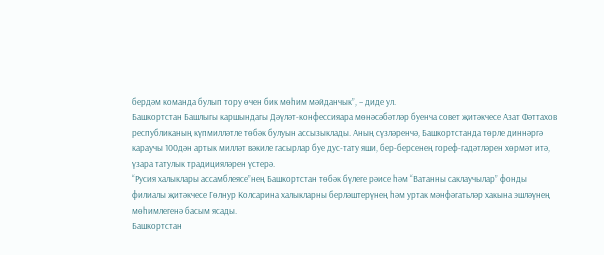бердәм команда булып тору өчен бик мөһим мәйданчык”, – диде ул.
Башкортстан Башлыгы каршындагы Дәүләт-конфессияара мөнәсәбәтләр буенча совет җитәкчесе Азат Фәттахов республиканың күпмилләтле төбәк булуын ассызыклады. Аның сүзләренчә, Башкортстанда төрле диннәргә караучы 100дән артык милләт вәкиле гасырлар буе дус-тату яши, бер-берсенең гореф-гадәтләрен хөрмәт итә, үзара татулык традицияләрен үстерә.
“Русия халыклары ассамблеясе”нең Башкортстан төбәк бүлеге рәисе һәм “Ватанны саклаучылар” фонды филиалы җитәкчесе Гөлнур Колсарина халыкларны берләштерүнең һәм уртак мәнфәгатьләр хакына эшләүнең мөһимлегенә басым ясады.
Башкортстан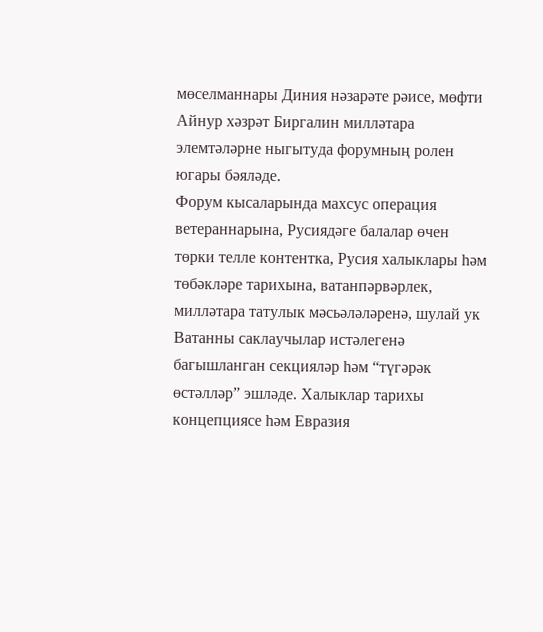мөселманнары Диния нәзарәте рәисе, мөфти Айнур хәзрәт Биргалин милләтара элемтәләрне ныгытуда форумның ролен югары бәяләде.
Форум кысаларында махсус операция ветераннарына, Русиядәге балалар өчен төрки телле контентка, Русия халыклары һәм төбәкләре тарихына, ватанпәрвәрлек, милләтара татулык мәсьәләләренә, шулай ук Ватанны саклаучылар истәлегенә багышланган секцияләр һәм “түгәрәк өстәлләр” эшләде. Халыклар тарихы концепциясе һәм Евразия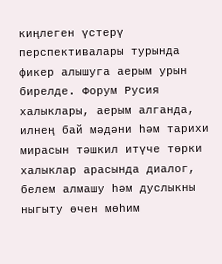киңлеген үстерү перспективалары турында фикер алышуга аерым урын бирелде. Форум Русия халыклары, аерым алганда, илнең бай мәдәни һәм тарихи мирасын тәшкил итүче төрки халыклар арасында диалог, белем алмашу һәм дуслыкны ныгыту өчен мөһим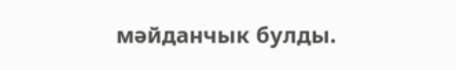мәйданчык булды.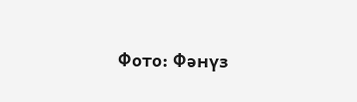Фото: Фәнүз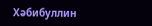Хәбибуллин